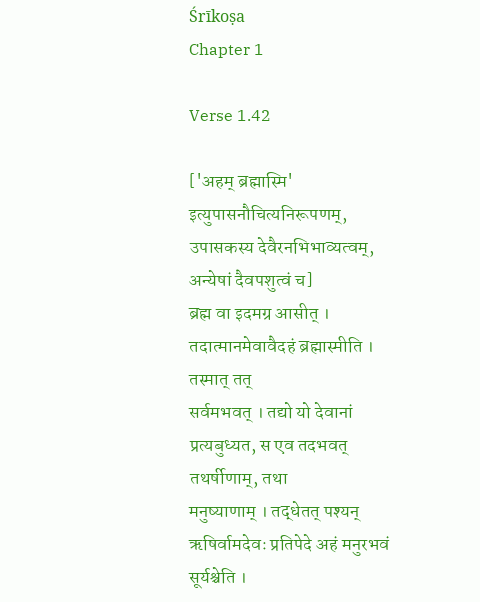Śrīkoṣa
Chapter 1

Verse 1.42

['अहम् ब्रह्मास्मि' इत्युपासनौचित्यनिरूपणम्, उपासकस्य देवैरनभिभाव्यत्वम्, अन्येषां दैवपशुत्वं च]
ब्रह्म वा इदमग्र आसीत् । तदात्मानमेवावैदहं ब्रह्मास्मीति । तस्मात् तत्
सर्वमभवत् । तद्यो यो देवानां प्रत्यबुध्यत, स एव तदभवत् तथर्षीणाम्, तथा
मनुष्याणाम् । तद्धेतत् पश्यन् ऋषिर्वामदेवः प्रतिपेदे अहं मनुरभवं सूर्यश्चेति ।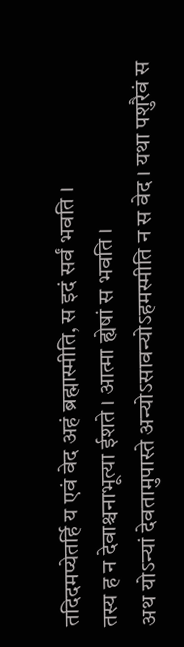तदिदमप्येतर्हि य एवं वेद अहं ब्रह्मास्मीति, स इदं सर्वं भवति ।
तस्य ह न देवाश्चनाभूत्या ईशते । आत्मा ह्येषां स भवति ।
अथ योऽन्यां देवतामुपास्ते अन्योऽसावन्योऽहमस्मीति न स वेद । यथा पशुरैवं स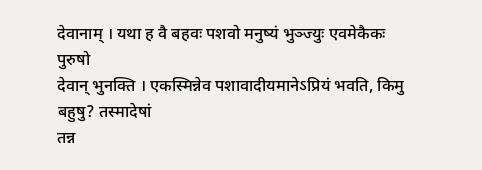देवानाम् । यथा ह वै बहवः पशवो मनुष्यं भुञ्ज्युः एवमेकैकः पुरुषो
देवान् भुनक्ति । एकस्मिन्नेव पशावादीयमानेऽप्रियं भवति, किमु बहुषु? तस्मादेषां
तन्न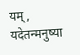यम्, यदेतन्मनुष्या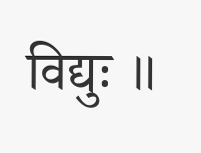विद्युः ॥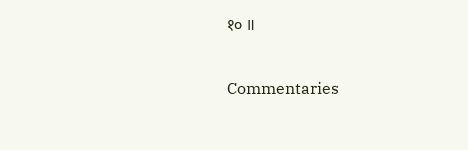१० ॥

Commentaries